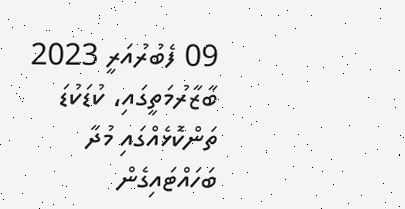09 ފެބުރުއަރީ 2023
ބާޒާރުމަތީގައި، ކުޑަކުޑަ ތަންކޮޅެއްގައި މުދާ ބަހައްޓައިގެން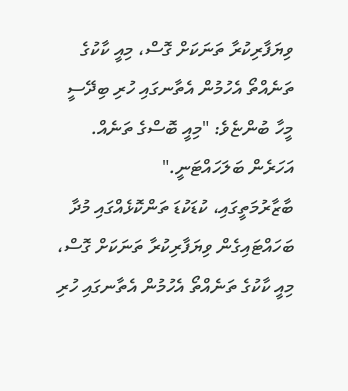ވިޔަފާރިކުރާ ތަނަކަށް ގޮސް، މިއީ ކާކުގެ ތަނެއްތޯ އެހުމުން އެތާނގައި ހުރި ބިދޭސީ މީހާ ބުންޏެވެ: "މިއީ ބޮސްގެ ތަނެއް. އަހަރެން ބަލަހައްޓަނީ."
ބާޒާރުމަތީގައި، ކުޑަކުޑަ ތަންކޮޅެއްގައި މުދާ ބަހައްޓައިގެން ވިޔަފާރިކުރާ ތަނަކަށް ގޮސް، މިއީ ކާކުގެ ތަނެއްތޯ އެހުމުން އެތާނގައި ހުރި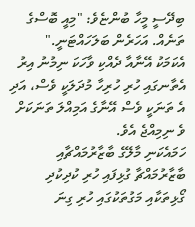ބިދޭސީ މީހާ ބުންޏެވެ: "މިއީ ބޮސްގެ ތަނެއް. އަހަރެން ބަލަހައްޓަނީ."
އެކަމަކު އޭނާއާ ދެއްކި ވާހަކަ ނިމުނު އިރު އެތާނގައި ހުރި ހުރިހާ މުދަލަކީ ވެސް، އަދި އެ ތަނަކީ ވެސް އޭނާގެ އަމިއްލަ ތަނަކަށް ވެ ނިމިއްޖެ އެވެ.
ހަމައެކަނި މާލޭގެ ބާޒާރުމައްޗާއި ބާޒާރުމައްޗާ ގުޅިފައި ހުރި ކުދިކުދި ގޯޅިތަކާއި މަގުތަކުގައި ހުރި ގިނަ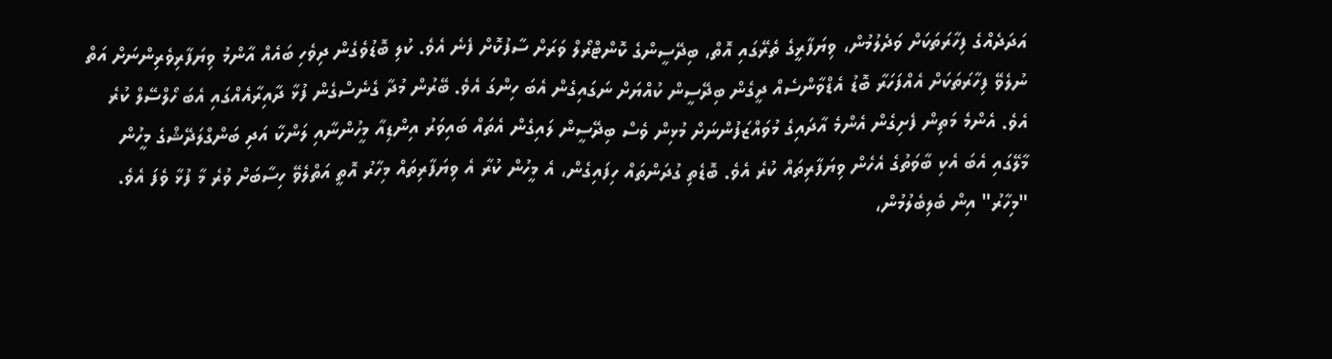އަދަދެއްގެ ފިހާރަތަކަށް ވަދެލުމުން، ވިޔަފާރީގެ ތެރޭގައި އޮތް، ބިދޭސީންގެ ކޮންޓްރޯލް ވަރަށް ސާފުކޮށް ފެނެ އެވެ. ކުލި ބޮޑުވެގެން ދިވެހި ބައެއް އާންމު ވިޔަފާރިވެރިންނަށް އަތް ނުލެވޭ ފިހާރަތަކަށް އެއްފަހަރާ ބޮޑު އެޑްވާންސެއް ދީގެން ބިދޭސީން ކުއްޔަށް ނަގައިގެން އެބަ ހިންގަ އެވެ. ބޭރުން މުދާ ގެނެސްގެން ފުޅާ ދާއިރާއެއްގައި އެބަ ހޯލްސޭލް ކުރެ އެވެ. އެންމެ މަތިން ފެށިގެން އެންމެ އާދައިގެ މުވައްޒަފުންނަށް މުޅިން ވެސް ބިދޭސީން ލައިގެން އެތައް ބައިވަރު އިންޑިއާ މީހުންނާއި ލަންކާ އަދި ބަންގްލަދޭޝްގެ މީހުން މާލޭގައި އެބަ އެކި ބާވަތުގެ އެހެން ވިޔަފާރިތައް ކުރެ އެވެ. ބޮޑެތި ގުދަންތައް ހިފައިގެން، އެ މީހުން ކުރާ އެ ވިޔަފާރިތައް މިހާރު އޮތީ އަތްލެވޭ ހިސާބަށް ވުރެ މާ ފުޅާ ވެފަ އެވެ.
"މިހާރު" އިން ބެލިބެލުމުން،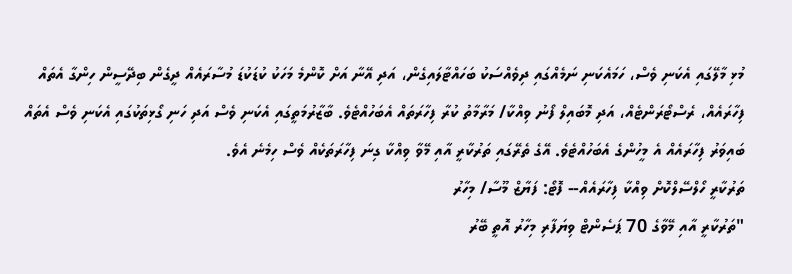މުޅި މާލޭގައި އެކަނި ވެސް، ހަމައެކަނި ނަމެއްގައި ދިވެއްސަކު ބަހައްޓާލައިގެން، އަދި އޭނާ އަށް ކޮންމެ މަހަކު ކުޑަކުޑަ މުސާރައެއް ދީގެން ބިދޭސީން ހިންގާ އެތައް ފިހާރައެއް، ރެސްޓޯރަންޓެއް، އަދި މޮބައިލް ފޯނު ވިއްކާ/ މަރާމާތު ކުރާ ފިހާރަތައް އެބަހުއްޓެވެ. ބާޒާރުމަތީގައި އެކަނި ވެސް އަދި ހަނި ގޯޅިތަކުގައި އެކަނި ވެސް އެތައް ބައިވަރު ފިހާރައެއް އެ މީހުންގެ އެބަހުއްޓެވެ. އޭގެ ތެރޭގައި ތަރުކާރީ އާއި މޭވާ ވިއްކާ ގިނަ ފިހާރަތަކެއް ވެސް ހިމެނެ އެވެ.
ތަރުކާރީ ހޯލްސޭލްކޮށް ވިއްކާ ފިހާރައެއް-- ފޮޓޯ: ފަޔާޒް މޫސާ/ މިހާރު
"ތަރުކާރީ އާއި މޭވާގެ 70 ޕަސެންޓް ވިޔަފާރި މިހާރު އޮތީ ބޭރު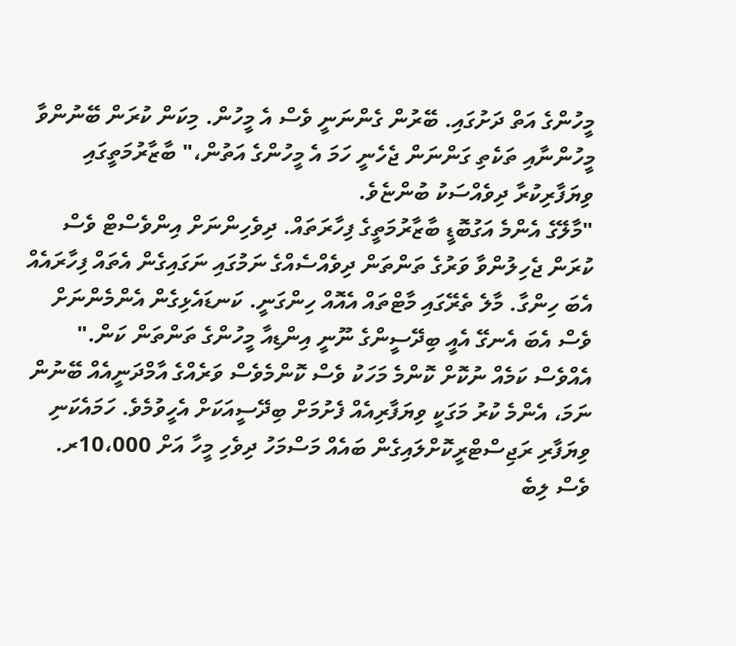މީހުންގެ އަތް ދަށުގައި. ބޭރުން ގެންނަނީ ވެސް އެ މީހުން. މިކަން ކުރަން ބޭނުންވާ މީހުންނާއި ތަކެތި ގަންނަން ޖެހެނީ ހަމަ އެ މީހުންގެ އަތުން،" ބާޒާރުމަތީގައި ވިޔަފާރިކުރާ ދިވެއްސަކު ބުންޏެވެ.
"މާލޭގެ އެންމެ އަގުބޮޑީ ބާޒާރުމަތީގެ ފިހާރަތައް. ދިވެހިންނަށް އިންވެސްޓް ވެސް ކުރަން ޖެހިލުންވާ ވަރުގެ ތަންތަން ދިވެއްސެއްގެ ނަމުގައި ނަގައިގެން އެތައް ފިހާރައެއް އެބަ ހިންގާ. މާލެ ތެރޭގައި މާޓްތައް އެއޮއް ހިންގަނީ. ކަނޑައެޅިގެން އެންމެންނަށް ވެސް އެބަ އެނގޭ އެއީ ބިދޭސީންގެ ނޫނީ އިންޑިއާ މީހުންގެ ތަންތަން ކަން."
އެއްވެސް ކަމެއް ނުކޮށް ކޮންމެ މަހަކު ވެސް ކޮންމެވެސް ވަރެއްގެ އާމްދަނީއެއް ބޭނުން ނަމަ، އެންމެ ކުރު މަގަކީ ވިޔަފާރިއެއް ފެށުމަށް ބިދޭސީއަކަށް އެހީވުމެވެ. ހަމައެކަނި ވިޔަފާރި ރަޖިސްޓްރީކޮށްލައިގެން ބައެއް މަސްމަހު ދިވެހި މީހާ އަށް 10،000ރ. ވެސް ލިބެ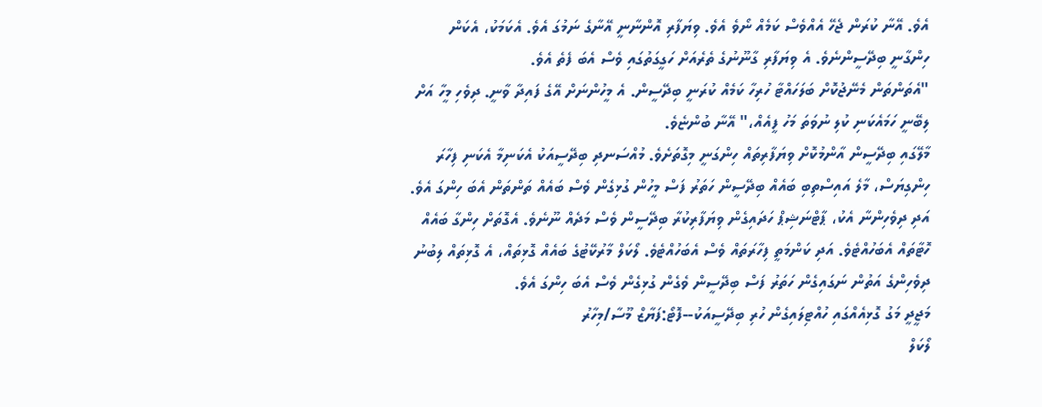އެވެ. އޭނާ ކުރަން ޖެހޭ އެއްވެސް ކަމެއް ނޯވެ އެވެ. ވިޔަފާރި އޮންނާނީ އޭނާގެ ނަމުގަ އެވެ. އެކަމަކު، އެކަން ހިންގާނީ ބިދޭސީންނެވެ. އެ ވިޔަފާރި ގާނޫނުގެ ތެރެއަށް ހަގީގަތުގައި ވެސް އެބަ ފެތެ އެވެ.
"އެތަންތަން މެނޭޖުކޮށް ބަލަހައްޓާ ހުރިހާ ކަމެއް ކުރަނީ ބިދޭސީން. އެ މީހުންނަށް އޭގެ ފައިދާ ވާނީ. ދިވެހި މީހާ އަށް ލިބޭނީ ހަމައެކަނި ކުލި ނުވަތަ މަހު ފީއެއް،" އޭނާ ބުންޏެވެ.
މާލޭގައި ބިދޭސީން އާންމުކޮށް ވިޔަފާރިތައް ހިންގަނީ މިގޮތަށެވެ. މުއްސަނދި ބިދޭސީއަކު އެކަނިމާ އެކަނި ފިހާރަ ހިންގިޔަސް، މާލެ އައިސްތިބި ބައެއް ބިދޭސީން ހަތަރު ފަސް މީހުން ގުޅިގެން ވެސް ބައެއް ތަންތަން އެބަ ހިންގަ އެވެ. އަދި ދިވެހިންނާ އެކު، ޕާޓްނަޝިޕް ހަދައިގެން ވިޔަފާރިކުރާ ބިދޭސީން ވެސް މަދެއް ނޫނެވެ. އެގޮތަށް ހިންގާ ބައެއް ހޮޓާތައް އެބަހުއްޓެވެ. އަދި ކަންމަތީ ފިހާރަތައް ވެސް އެބަހުއްޓެވެ. ލޯކަލް މާރުކޭޓުގެ ބައެއް ގޮޅިތައް، އެ ގޮޅިތައް ލިބުނު ދިވެހިންގެ އަތުން ނަގައިގެން ހަތަރު ފަސް ބިދޭސީން ވެގެން ގުޅިގެން ވެސް އެބަ ހިންގަ އެވެ.
މަޖީދީ މަގު ގޮޅިއެއްގައި ހުއްޓިލައިގެން ހުރި ބިދޭސީއަކު--ފޮޓޯ:ފަޔާޒް މޫސާ/މިހާރު
ލޯކަލް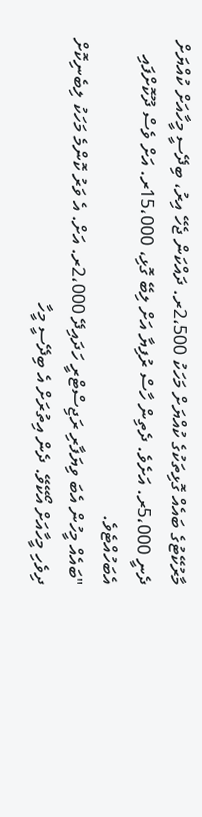މާރުކޭޓުގެ ބައެއް ގޮޅިތަކުގެ ކުއްޔަށް މަހަކު 2،500ރ. ދައްކަން ޖެހޭ އިރު، ބިދޭސީ މީހާއަށް ކުއްޔަށް ދެނީ 5،000ރ. އަށެވެ. ދެތިން ހާސް ރުފިޔާ އަށް ލިބޭ ގޮޅި، 15،000ރ. އަށް ވެސް ދޫކޮށްފައި އެބަހުއްޓެވެ.
"ބައެއް މީހުން އެބަ ވިޔަފާރި ރަޖިސްޓްރީ ހަދައިދޭ 2،000ރ. އަށް. އެ ވަރު ކޮންމެ މަހަކު ލިބެނިކޮށް ދިވެހި މީހާއަށް އޯކޭވޭ. ދެން އިތުރަށް އެ ބިދޭސީ މީހާ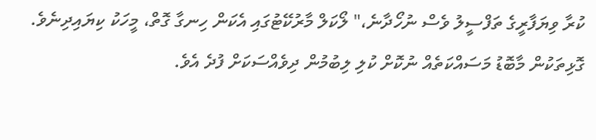ކުރާ ވިޔަފާރީގެ ތަފްސީލު ވެސް ނުހޯދާނެ،" ލޯކަލް މާރުކޭޓުގައި އެކަން ހިނގާ ގޮތް، މީހަކު ކިޔައިދިނެވެ.
ގޮޅިތަކުން މާބޮޑު މަސައްކަތެއް ނުކޮށް ކުލި ލިބުމުން ދިވެއްސަކަށް ފުދެ އެވެ.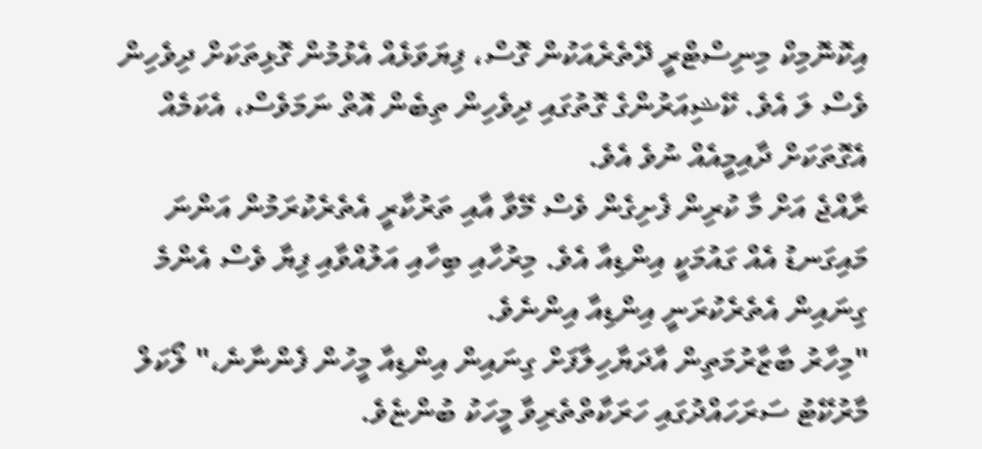އިކޮނޮމިކް މިނިސްޓްރީ ދޭތެރެއަކުން ގޮސް، ފިޔަވަޅެއް އެޅުމުން ގޮޅިތަކަށް ދިވެހިން ވެސް ލަ އެވެ. ކޭޝިއަރުންގެ ގޮތުގައި ދިވެހިން ތިބެން އޮތް ނަމަވެސް، އެކަމެއް އެގޮތަކަށް ދާއިމީއެއް ނުވެ އެވެ.
ރާއްޖެ އަށް މާ ކުރިން ފެށިގެން ވެސް މޭވާ އާއި ތަރުކާރީ އެތެރެކުރަމުން އަންނަ މައިގަނޑު އެއް ގައުމަކީ އިންޑިއާ އެވެ. މިރުހާއި ބިހާއި އަލުއްވާއި ފިޔާ ވެސް އެންމެ ގިނައިން އެތެރެކުރަނީ އިންޑިއާ އިންނެވެ.
"މިހާރު ބާޒާރުމަތިން އާދަޔާހިލާފަށް ގިނައިން އިންޑިއާ މީހުން ފެންނާނެ،" ލޯކަލް މާރުކޭޓު ސަރަހައްދުގައި ހަރަކާތްތެރިވާ މީހަކު ބުންޏެވެ.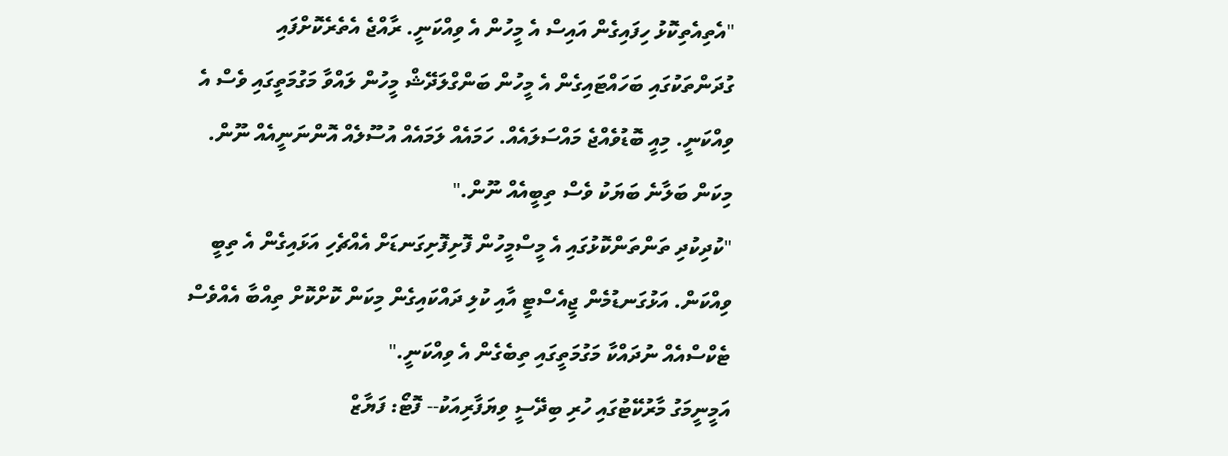"އެތިއެތިކޮޅު ހިފައިގެން އައިސް އެ މީހުން އެ ވިއްކަނީ. ރާއްޖެ އެތެރެކޮށްފައި ގުދަންތަކުގައި ބަހައްޓައިގެން އެ މީހުން ބަންގްލަދޭޝް މީހުން ލައްވާ މަގުމަތީގައި ވެސް އެ ވިއްކަނީ. މިއީ ބޮޑުވެއްޖެ މައްސަލައެއް. ހަމައެއް ލަމައެއް އުސޫލެއް އޮންނަނީއެއް ނޫން. މިކަން ބަލާނެ ބަޔަކު ވެސް ތިބީއެއް ނޫން."
"ކުދިކުދި ތަންތަންކޮޅުގައި އެ މީސްމީހުން ފޮށިފޮށިގަނޑަށް އެއްޗެހި އަޅައިގެން އެ ތިބީ ވިއްކަން. އަޅުގަނޑުމެން ޖީއެސްޓީ އާއި ކުލި ދައްކައިގެން މިކަން ކޮށްކޮށް ތިއްބާ އެއްވެސް ޓެކްސްއެއް ނުދައްކާ މަގުމަތީގައި ތިބެގެން އެ ވިއްކަނީ."
އަމީނީމަގު މާރުކޭޓުގައި ހުރި ބިދޭސީ ވިޔަފާރިއަކު-- ފޮޓޯ: ފަޔާޒް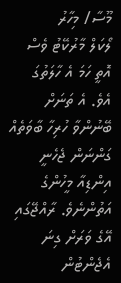މޫސާ/ މިހާރު
ލޯކަލް މާރުކޭޓު ވެސް އޮތީ ހަމަ އެ ހާލަތުގަ އެވެ. އެ ތަނަށް ބޭނުންވާ ހުރިހާ ބާވަތެއް ގަންނަން ޖެހެނީ އިންޑިއާ މީހުންގެ އަތުންނެވެ. ރާއްޖޭގައި އޭގެ ވަރަށް ގިނަ އެޖެންޓުން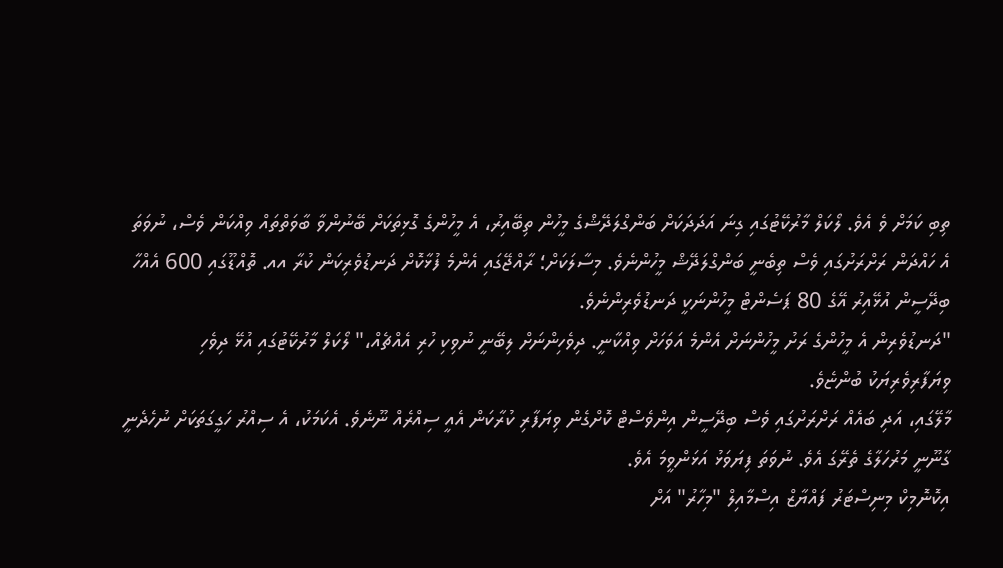ތިބި ކަމަށް ވެ އެވެ. ލޯކަލް މާރުކޭޓުގައި ގިނަ އަދަދަކަށް ބަންގްލަދޭޝްގެ މީހުން ތިބޭއިރު، އެ މީހުންގެ ގޮޅިތަކަށް ބޭނުންވާ ބާވަތްތައް ވިއްކަން ވެސް، ނުވަތަ އެ ހައްދަން ރަށްރަށުގައި ވެސް ތިބެނީ ބަންގްލަދޭޝް މީހުންނެވެ. މިސާލަކަށް؛ ރާއްޖޭގައި އެންމެ ފުޅާކޮށް ދަނޑުވެރިކަން ކުރާ އއ. ތޮއްޑޫގައި 600 އެއްހާ ބިދޭސީން އުޅޭއިރު އޭގެ 80 ޕަސެންޓް މީހުންނަކީ ދަނޑުވެރިންނެވެ.
"ދަނޑުވެރިން އެ މީހުންގެ ރަށު މީހުންނަށް އެންމެ އަވަހަށް ވިއްކާނީ. ދިވެހިންނަށް ލިބޭނީ ނުވިކި ހުރި އެއްޗެއް،" ލޯކަލް މާރުކޭޓުގައި އުޅޭ ދިވެހި ވިޔަފާރިވެރިޔަކު ބުންޏެވެ.
މާލޭގައި، އަދި ބައެއް ރަށްރަށުގައި ވެސް ބިދޭސީން އިންވެސްޓް ކޮށްގެން ވިޔަފާރި ކުރާކަން އެއީ ސިއްރެއް ނޫނެވެ. އެކަމަކު، އެ ސިއްރު ހަގީގަތަކަށް ނުހެދެނީ ގާނޫނީ މަރުހަލާގެ ތެރޭގަ އެވެ. ނުވަތަ ފިޔަވަޅު އަޅަންވީމަ އެވެ.
އިކޮނޮމިކް މިނިސްޓަރު ފައްޔާޒް އިސްމާއިލް "މިހާރު" އަށް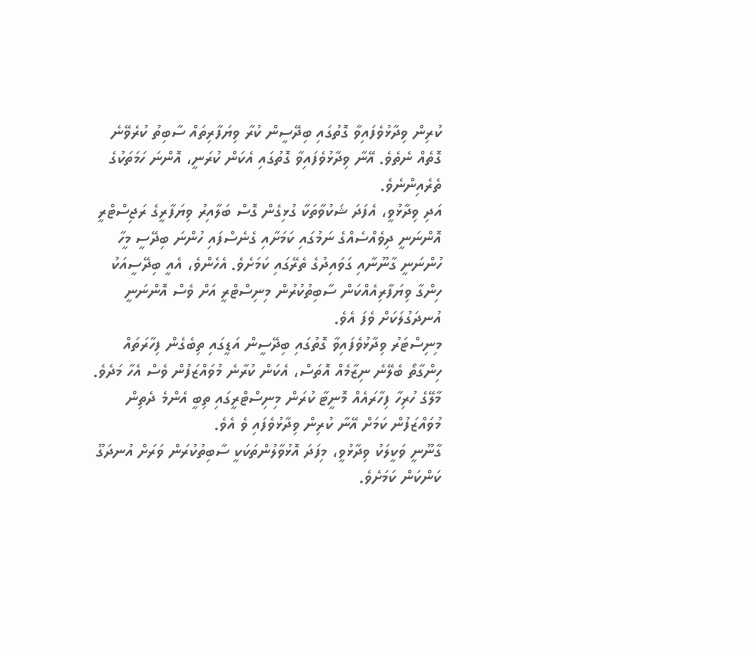ކުރިން ވިދާޅުވެފައިވާ ގޮތުގައި ބިދޭސީން ކުރާ ވިޔަފާރިތައް ސާބިތު ކުރެވޭނެ ގޮތެއް ނެތެވެ. އޭނާ ވިދާޅުވެފައިވާ ގޮތުގައި އެކަން ކުރަނީ، އޮންނަ ހަމަތަކުގެ ތެރެއިންނެވެ.
އަދި ވިދާޅުވީ، އެފަދަ ޝަކުވާތަކާ ގުޅިގެން ގޮސް ބަލާއިރު ވިޔަފާރީގެ ރަޖިސްޓްރީ އޮންނަނީ ދިވެއްސެއްގެ ނަމުގައި ކަމަށާއި ގެނެސްފައި ހުންނަ ބިދޭސީ މީހާ ހުންނަނީ ގާނޫނާއި ގަވައިދުގެ ތެރޭގައި ކަމަށެވެ. އެހެންވެ، އެއީ ބިދޭސީއަކު ހިންގާ ވިޔަފާރިއެއްކަން ސާބިތުކުރުން މިނިސްޓްރީ އަށް ވެސް އޮންނަނީ އުނދަގުލަކަށް ވެފަ އެވެ.
މިނިސްޓަރު ވިދާޅުވެފައިވާ ގޮތުގައި ބިދޭސީން އަޑީގައި ތިބެގެން ފިހާރަތައް ހިންގާތޯ ބެލޭނެ ނިޒާމެއް އޮތަސް، އެކަން ކުރާނެ މުވައްޒަފުން ވެސް އެހާ މަދެވެ. މާލޭގެ ހުރިހާ ފިހާރައެއް މޮނީޓާ ކުރަން މިނިސްޓްރީގައި ތިބީ އެންމެ ދެތިން މުވައްޒަފުން ކަމަށް އޭނާ ކުރިން ވިދާޅުވެފައި ވެ އެވެ.
ގާނޫނީ ވަކީލަކު ވިދާޅުވީ، މިފަދަ އޮޅުވާލުންތަކަކީ ސާބިތުކުރަން ވަރަށް އުނދަގޫ ކަންކަން ކަމަށެވެ.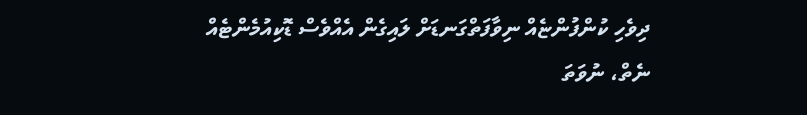ދިވެހި ކުންފުންޏެއް ނިވާފަތްގަނޑަށް ލައިގެން އެއްވެސް ޑޮކިއުމެންޓެއް ނެތް، ނުވަތަ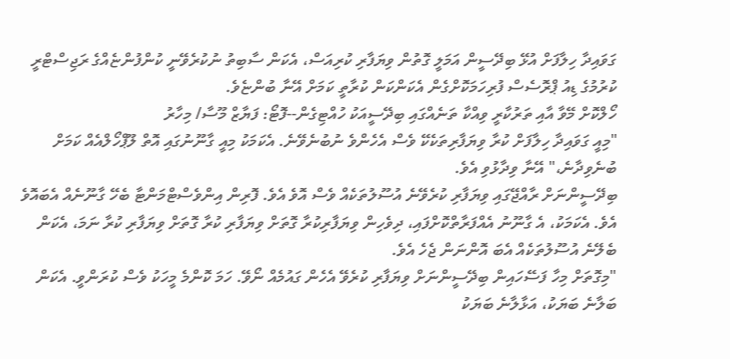ގަވައިދާ ހިލާފަށް އުޅޭ ބިދޭސީން އަމަލީ ގޮތުން ވިޔަފާރި ކުރިއަސް، އެކަން ސާބިތު ނުކުރެވޭނީ ކުންފުންޏެއްގެ ރަޖިސްޓްރީ ކުރުމުގެ ޑިއު ޕްރޮސެސް ފުރިހަމަކޮށްގެން އެކަންކަން ކުރާތީ ކަމަށް އޭނާ ބުންޏެވެ.
ހޯލްކޮށް މޭވާ އާއި ތަރުކާރީ ވިއްކާ ތަނެއްގައި ބިދޭސީއަކު ހުއްޓިގެން--ފޮޓޯ: ފަޔާޒް މޫސާ/ މިހާރު
"މިއީ ގަވައިދާ ހިލާފަށް ކުރާ ވިޔަފާރިތަކެކޭ ވެސް އެހެންވެ ނުބުނެވޭނެ. އެކަމަކު މިއީ ގާނޫނުގައި އޮތް ލޫޕްހޯލްއެއް ކަމަށް ބުނެވިދާނެ،" އޭނާ ވިދާޅުވި އެވެ.
ބިދޭސީންނަށް ރާއްޖޭގައި ވިޔަފާރި ކުރެވޭނެ އުސޫލުތަކެއް ވެސް އޮވެ އެވެ. ފޮރިން އިންވެސްޓްމަންޓާ ބެހޭ ގާނޫނެއް އެބައޮވެ އެވެ. އެކަމަކު، އެ ގާނޫނު އެއްފަރާތްކޮށްފައި، ދިވެހިން ވިޔަފާރިކުރާ ގޮތަށް ވިޔަފާރި ކުރާ ގޮތަށް ވިޔަފާރި ކުރާ ނަމަ، އެކަން ބެލޭނެ އުސޫލުތަކެއް އެބަ އޮންނަން ޖެހެ އެވެ.
"މިގޮތަށް މިހާ ފަސޭހައިން ބިދޭސީންނަށް ވިޔަފާރި ކުރެވޭ އެހެން ގައުމެއް ނޯވޭ. ހަމަ ކޮންމެ މީހަކު ވެސް ކުރަންވީ. އެކަން ބަލާނެ ބަޔަކު، އަޅާލާނެ ބަޔަކު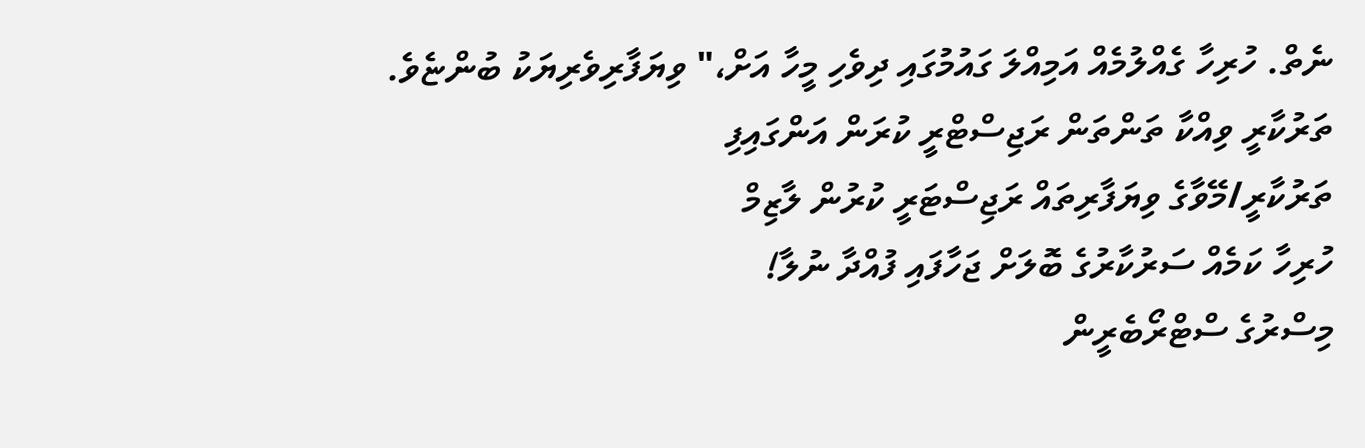ނެތް. ހުރިހާ ގެއްލުމެއް އަމިއްލަ ގައުމުގައި ދިވެހި މީހާ އަށް،" ވިޔަފާރިވެރިޔަކު ބުންޏެވެ.
ތަރުކާރީ ވިއްކާ ތަންތަން ރަޖިސްޓްރީ ކުރަން އަންގައިފި
ތަރުކާރީ/މޭވާގެ ވިޔަފާރިތައް ރަޖިސްޓަރީ ކުރުން ލާޒިމް
ހުރިހާ ކަމެއް ސަރުކާރުގެ ބޮލަށް ޖަހާފައި ފުއްދާ ނުލާ!
މިސްރުގެ ސްޓްރޯބެރީން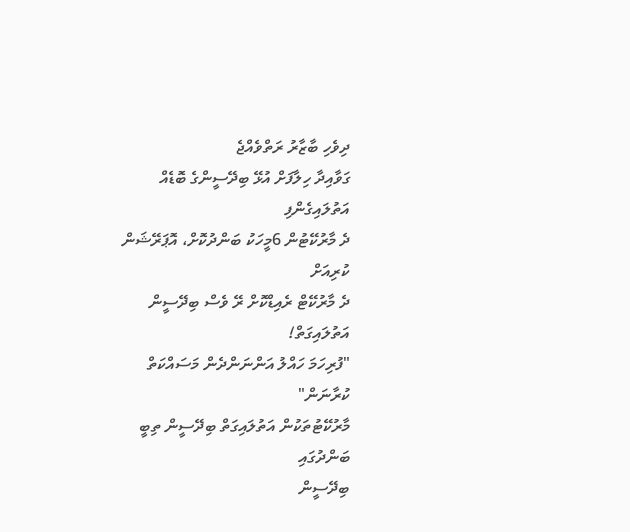ދިވެހި ބާޒާރު ރަތްވެއްޖެ
ގަވާއިދާ ހިލާފަށް އުޅޭ ބިދޭސީންގެ ބޮޑެއް އަތުލައިގެންފި
ދެ މާރުކޭޓުން 6މީހަކު ބަންދުކޮށް، އޮޕަރޭޝަން ކުރިއަށް
ދެ މާރުކޭޓް ރެއިޑްކޮށް ރޭ ވެސް ބިދޭސީން އަތުލައިގަތް!
"ފުރިހަމަ ހައްލު އަންނަންދެން މަސައްކަތް ކުރާނަން"
މާރުކޭޓުތަކުން އަތުލައިގަތް ބިދޭސީން ތިބީ ބަންދުގައި
ބިދޭސީން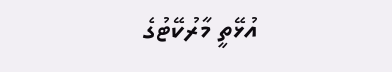އުޅޭތީ މާރުކޭޓުގެ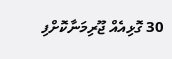30 ގޮޅިއެއް ޖޫރިމަނާކޮށްފި